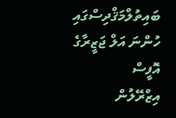ބައިތުލްމަޤްދިސްގައި ހުންނަ އަލް ޖަޒީރާގެ އޮފީސް
އިޒްރޭލުން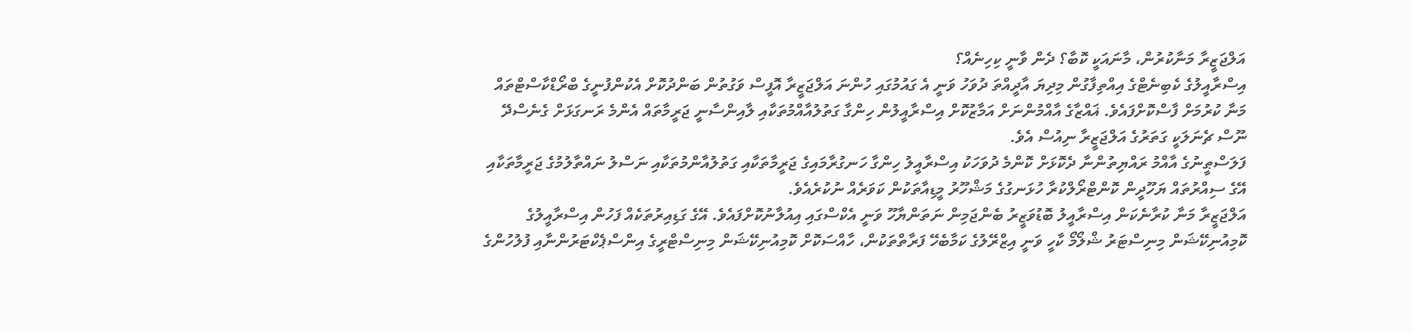އަލްޖަޒީރާ މަނާކުރުން، މާނައަކީ ކޮބާ؟ ދެން ވާނީ ކިހިނެއް؟
އިސްރާއީލުގެ ކެބިނެޓްގެ އިއްތިފާގުން މިދިޔަ އާދީއްތަ ދުވަހު ވަނީ އެ ގައުމުގައި ހުންނަ އަލްޖަޒީރާ އޮފީސް ވަގުތުން ބަންދުކޮށް އެކުންފުނީގެ ބްރޯޑްކާސްޓްތައް މަނާ ކުރުމަށް ފާސްކޮށްފައެވެ. ޣައްޒާގެ އާއްމުންނަށް އަމާޒުކޮށް އިސްރާއީލުން ހިންގާ ގަތުލުއާއްމުތަކާއި ލާއިންސާނީ ޖަރީމާތައް އެންމެ ރަނގަޅަށް ގެނެސްދޭ ނޫސް ޗެނަލަކީ ގަތަރުގެ އަލްޖަޒީރާ ނިއުސް އެވެ.
ފަލަސްޠީނުގެ އާއްމު ރައްޔިތުންނާ ދެކޮޅަށް ކޮންމެ ދުވަހަކު އިސްރާއީލު ހިންގާ ހަނގުރާމައިގެ ޖަރީމާތަކާއި ގަތުލުއާންމުތަކާއި ނަސްލު ނައްތާލުމުގެ ޖަރީމާތަކާއި އޭގެ ސިއްރުތައް ޔަހޫދީން ކޮންޓްރޯލްކުރާ ހުޅަނގުގެ މަޝްހޫރު މީޑިއާތަކުން ކަވަރެއް ނުކުރެއެވެ.
އަލްޖަޒީރާ މަނާ ކުރާނެކަން އިސްރާއީލު ބޮޑުވަޒީރު ބެންޖަމިން ނަތަންޔާހޫ ވަނީ އެކްސްގައި އިއުލާނުކޮށްފައެވެ. އޭގެ ގަޑިއިރުތަކެއް ފަހުން އިސްރާއީލުގެ ކޮމިއުނިކޭޝަން މިނިސްޓަރު ޝްލޯމޯ ކާހީ ވަނީ އިޒްރޭލުގެ ކަމާބެހޭ ފަރާތްތަކުން، ހާއްސަކޮށް ކޮމިއުނިކޭޝަން މިނިސްޓްރީގެ އިންސްޕެކްޓަރުންނާއި ފުލުހުންގެ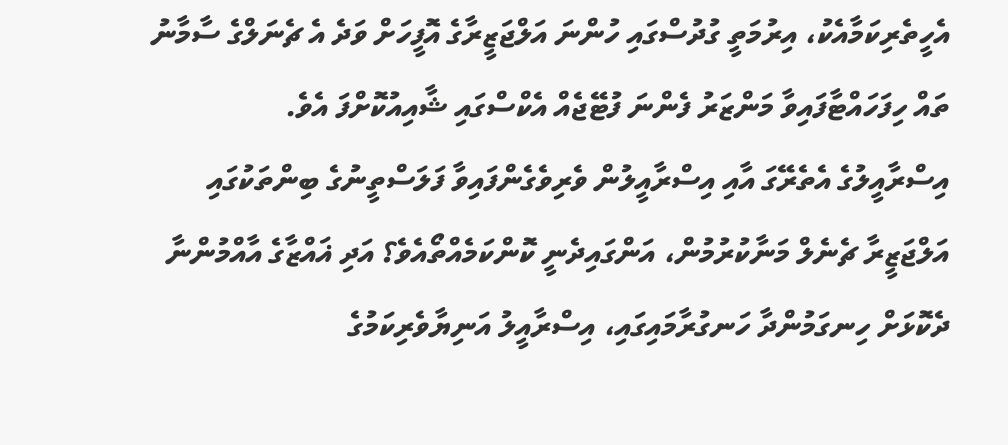އެހީތެރިކަމާއެކު، އިރުމަތީ ގުދުސްގައި ހުންނަ އަލްޖަޒީރާގެ އޮފީހަށް ވަދެ އެ ޗެނަލްގެ ސާމާނު ތައް ހިފަހައްޓާފައިވާ މަންޒަރު ފެންނަ ފުޓޭޖެއް އެކްސްގައި ޝާއިއުކޮށްފަ އެވެ.
އިސްރާއީލުގެ އެތެރޭގަ އާއި އިސްރާއީލުން ވެރިވެގެންފައިވާ ފަލަސްތީނުގެ ބިންތަކުގައި އަލްޖަޒީރާ ޗެނެލް މަނާކުރުމުން، އަންގައިދެނީ ކޮންކަމެއްތޯއެވެ؟ އަދި ޣައްޒާގެ އާއްމުންނާ ދެކޮޅަށް ހިނގަމުންދާ ހަނގުރާމައިގައި، އިސްރާއީލު އަނިޔާވެރިކަމުގެ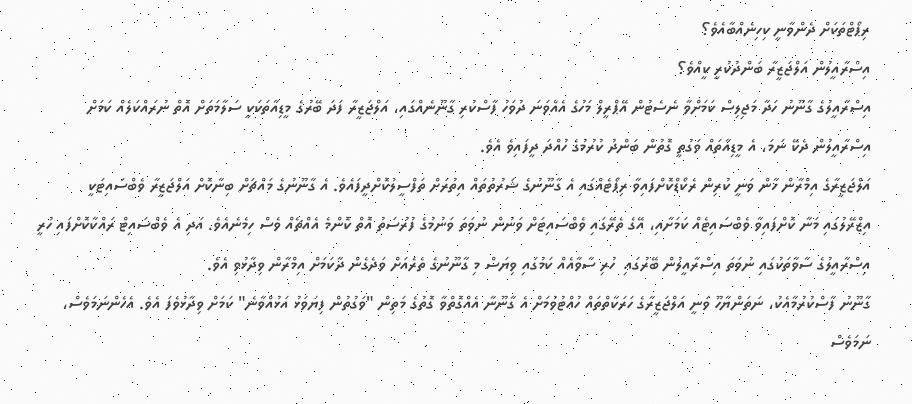ރިޕޯޓްތަކަށް ދެންވާނީ ކިހިނެއްބާއެވެ؟
އިސްރާއީލުން އަލްޖަޒީރާ ބަންދުކުރީ ކީއްވެ؟
އިސްރާއީލުގެ ގާނޫނު ހަދާ މަޖިލިސް ކަމަށްވާ ނެސެޓުން އޭޕްރީލް މަހުގެ އެއްވަނަ ދުވަހު ފާސްކުރި ގާނޫނެއްގައި، އަލްޖަޒީރާ ފަދަ ބޭރުގެ މީޑިއާތަކަކީ ސަލާމަތަށް އޮތް ނުރައްކަލެއް ކަމަށް އިސްރާއީލުން ދެކޭ ނަމަ، އެ މީޑިއާތައް ވަގުތީ ގޮތުން ބަންދު ކުރުމުގެ ހުއްދަ ދީފައިވެ އެވެ.
އަލްޖަޒީރާގެ އިމްރާން ޚާން ވަނީ ކުރިން ރެކޯޑްކޮށްފައިވާ ރިޕޯޓެއްގައި އެ ގާނޫނުގެ ޝަރުތުތައް އިތުރަށް ތަފްސީލުކޮށްދީފައެވެ. އެ ގާނޫނުގެ މައްޗަށް ބިނާކޮށް އަލްޖަޒީރާ ވެބްސައިޓަކީ އިޒްރޭލުގައި މަނާ ކޮށްފައިވާ ވެބްސައިޓެއް ކަމަށާއި، އޭގެ ތެރޭގައި ވެބްސައިޓަށް ވަނުން ނުވަތަ ވަނުމުގެ ފުރުސަތު އޮތް ކޮންމެ އެއްޗެއް ވެސް ހިމެނެއެވެ. އަދި އެ ވެބްސައިޓް ރައްކާކޮށްފައި ހުރީ އިސްރާއީލުގެ ސާވާތަކުގައި ނުވަތަ އިސްރާއީލުން ބޭރުގައި  ހުރި ސާވާއެއް ކަމުގައި ވިޔަސް މި ގާނޫނުގެ ތެރެއަށް ވަދެގެން ދާކަމަށް އިމްރާން ވިދާޅުވި އެވެ.
ގާނޫނު ފާސްކުރުމާއެކު، ނަތަންޔާހޫ ވަނީ އަލްޖަޒީރާގެ ހަރަކާތްތައް ހުއްޓުވުމަށް އެ ގާނޫނާ އެއްގޮތްވާ ގޮތުގެ މަތިން "ވަގުތުން ފިޔަވަޅު އަޅުއްވާނެ" ކަމަށް ވިދާޅުވެފަ އެވެ. އެހެންނަމަވެސް، ނަމަވެސް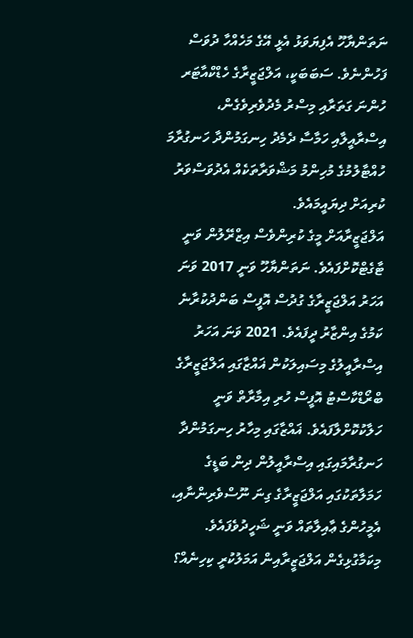ނަތަންޔާހޫ އެފިޔަވަޅު އެޅީ އޭގެ މަހެއްހާ ދުވަސް ފަހުންނެވެ. ސަބަބަކީ، އަލްޖަޒީރާގެ ހެޑްކްއާޓަރ ހުންނަ ގަތަރާއި މިސްރު މެދުވެރިވެގެން، އިސްރާއީލާއި ހަމާސާ ދެމެދު ހިނގަމުންދާ ހަނގުރާމަ ހުއްޓާލުމުގެ މުހިންމު މަޝްވަރާތަކެއް އެދުވަސްވަރު ކުރިއަށް ދިޔައީމައެވެ.
އަލްޖަޒީރާއަށް މީގެ ކުރިންވެސް އިޒްރޭލުން ވަނީ ޓާގެޓްކޮށްފައެވެ. ނަތަންޔާހޫ ވަނީ 2017 ވަނަ އަހަރު އަލްޖަޒީރާގެ ގުދުސް އޮފީސް ބަންދުކުރާނެ ކަމުގެ އިންޒާރު ދީފައެވެ. 2021 ވަނަ އަހަރު އިސްރާއީލުގެ މިސައިލަކުން ޣައްޒާގައި އަލްޖަޒީރާގެ ބްރޯޑްކާސްޓު އޮފީސް ހުރި އިމާރާތް ވަނީ ހަލާކުކޮށްލާފައެވެ. ޣައްޒާގައި މިހާރު ހިނގަމުންދާ ހަނގުރާމައިގައި އިސްރާއީލުން ދިން ބަޑީގެ ހަމަލާތަކުގައި އަލްޖަޒީރާގެ ގިނަ ނޫސްވެރިންނާއި، އެމީހުންގެ ޢާއިލާތައް ވަނީ ޝަހީދުވެފައެވެ.
މިކަމާގުޅިގެން އަލްޖަޒީރާއިން އަމަލުކުރީ ކިހިނެއް؟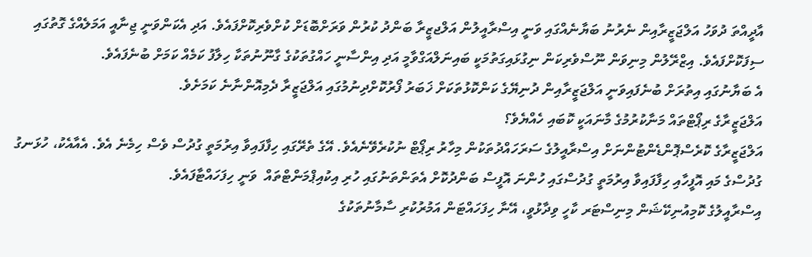އާދީއްތަ ދުވަހު އަލްޖަޒީރާއިން ނެރުނު ބަޔާނެއްގައި ވަނީ އިސްރާއީލުން އަލްޖޒީރާ ބަންދު ކުރުން ވަރަށްބޮޑަށް ކުށްވެރިކޮށްފައެވެ. އަދި އެކަންވަނީ ޖިނާއީ އަމަލެއްގެ ގޮތުގައި ސިފަކޮށްފައެވެ. އިޒްރޭލުން މިނިވަން ނޫސްވެރިކަން ނިގުޅައިގަތުމަކީ ބައިނަލްއަގްވާމީ އަދި އިންސާނީ ހައްގުތަކުގެ ގާނޫނުތަކާ ހިލާފު ކަމެއް ކަމަށް ބުނެފައެވެ.
އެ ބަޔާނުގައި އިތުރަށް ބުނެފައިވަނީ އަލްޖަޒީރާއިން ދުނިޔޭގެ ކަންކޮޅުތަކަށް ޚަބަރު ފޯރުކޮށްދިނުމުގައި އަލްޖަޒީރާ ދެމިއޮންނާނެ ކަމަށެވެ.
އަލްޖަޒީރާގެ ރިޕޯޓްތައް މަނާކުރުމުގެ މާނައަކީ ކޮބައި ހެއްޔެވެ؟
އަލްޖަޒީރާގެ ކޮރެސްޕޮންޑެންޓުންނަށް އިސްރާއީލުގެ ސަރަހައްދުތަކުން މިހާރު ރިޕޯޓް ނުކުރެވޭނެއެވެ. އޭގެ ތެރޭގައި ހިފާފައިވާ އިރުމަތީ ގުދުސް ވެސް ހިމެނެ އެވެ. އެއާއެކު، ހުޅަނގު ގުދުސްގެ މައި އޮފީހާއި ހިފާފައިވާ އިރުމަތީ ގުދުސްގައި ހުންނަ އޮފީސް ބަންދުކޮށް އެތަންތަނުގައި ހުރި އިކުއިޕްމަންޓްތައް  ވަނީ ހިފަހައްޓާފައެވެ.
އިސްރާއީލުގެ ކޮމިއުނިކޭޝަން މިނިސްޓަރ ކާހީ ވިދާޅުވީ، އޭނާ ހިފަހައްޓަން އަމުރުކުރި ސާމާނުތަކުގެ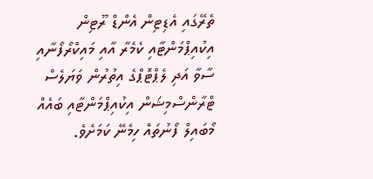ތެރޭގައި އެޑިޓިން އެންޑް ރޫޓިން އިކުއިޕްމަންޓާއި ކެމެރާ އާއި މައިކްރޯފޯނާއި ސާވާ އަދި ލެޕްޓޮޕްގެ އިތުރުން ވަޔަލެސް ޓްރާންސްމިޝަން އިކުއިޕްމަންޓާއި ބައެއް މޯބައިލް ފޯނުތައް ހިމެނޭ ކަމަށެވެ.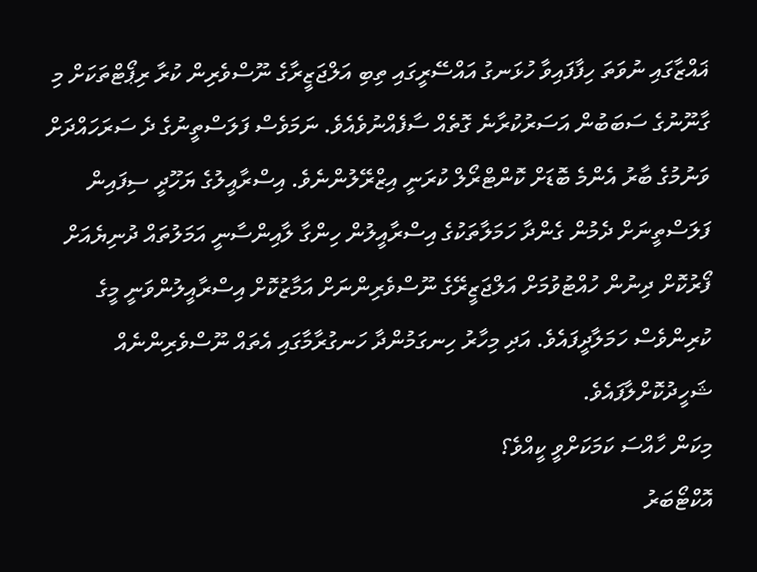ޣައްޒާގައި ނުވަތަ ހިފާފައިވާ ހުޅަނގު އައްސޭރީގައި ތިބި އަލްޖަޒީރާގެ ނޫސްވެރިން ކުރާ ރިޕޯޓްތަކަށް މި ގާނޫނުގެ ސަބަބުން އަސަރުކުރާނެ ގޮތެއް ސާފެއްނުވެއެވެ. ނަމަވެސް ފަލަސްތީނުގެ ދެ ސަރަހައްދަށް ވަނުމުގެ ބާރު އެންމެ ބޮޑަށް ކޮންޓްރޯލް ކުރަނީ އިޒްރޭލުންނެވެ. އިސްރާއީލުގެ ޔަހޫދީ ސިފައިން ފަލަސްތީނަށް ދެމުން ގެންދާ ހަމަލާތަކުގެ އިސްރާއީލުން ހިންގާ ލާއިންސާނީ އަމަލުތައް ދުނިޔެއަށް ފޯރުކޮށް ދިނުން ހުއްޓުވުމަށް އަލްޖަޒީރޭގެ ނޫސްވެރިންނަށް އަމާޒުކޮށް އިސްރާއީލުންވަނީ މީގެ ކުރިންވެސް ހަމަލާދީފައެވެ. އަދި މިހާރު ހިނގަމުންދާ ހަނގުރާމާގައި އެތައް ނޫސްވެރިންނެއް ޝަހީދުކޮށްލާފައެވެ.
މިކަން ހާއްސަ ކަމަކަށްވީ ކީއްވެ؟
އޮކްޓޯބަރު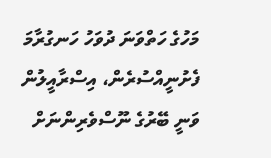މަހުގެ ހަތްވަނަ ދުވަހު ހަނގުރާމަ ފެށުނީއްސުރެން، އިސްރާއީލުން ވަނީ ބޭރުގެ ނޫސްވެރިންނަށް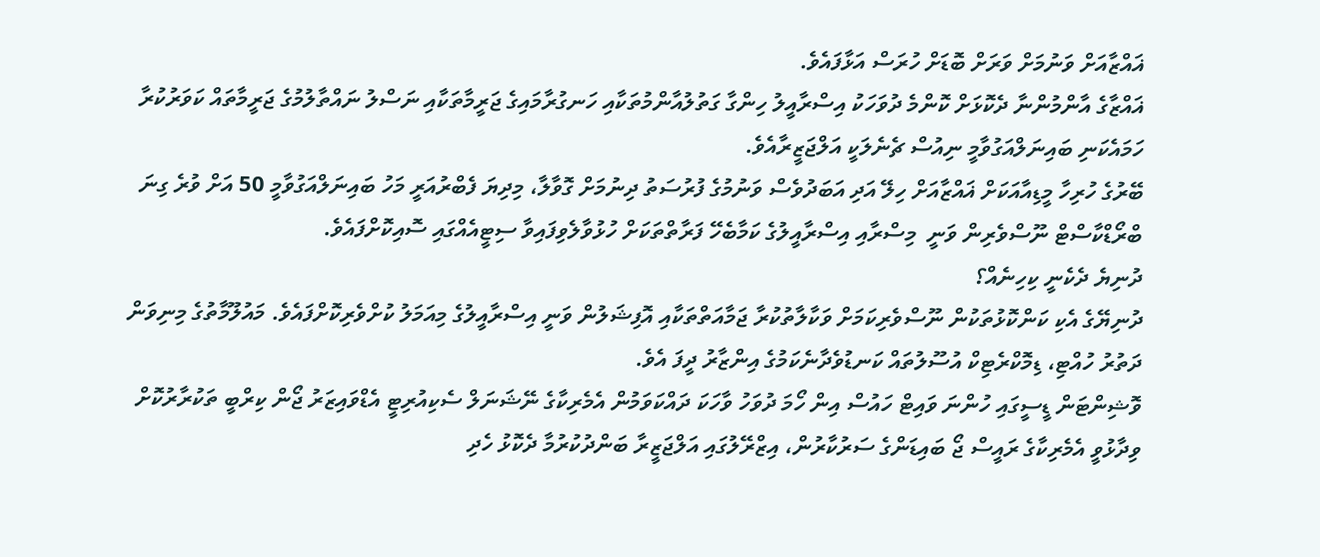ޣައްޒާއަށް ވަނުމަށް ވަރަށް ބޮޑަށް ހުރަސް އަޅާފައެވެ.
ޣައްޒާގެ އާންމުންނާ ދެކޮޅަށް ކޮންމެ ދުވަހަކު އިސްރާއީލު ހިންގާ ގަތުލުއާންމުތަކާއި ހަނގުރާމައިގެ ޖަރީމާތަކާއި ނަސްލު ނައްތާލުމުގެ ޖަރީމާތައް ކަވަރުކުރާ ހަމައެކަނި ބައިނަލްއަގުވާމީ ނިއުސް ޗެނެލަކީ އަލްޖަޒީރާއެވެ.
ބޭރުގެ ހުރިހާ މީޑިއާއަކަށް ޣައްޒާއަށް ހިލޭ އަދި އަބަދުވެސް ވަނުމުގެ ފުރުސަތު ދިނުމަށް ގޮވާލާ، މިދިޔަ ފެބްރުއަރީ މަހު ބައިނަލްއަގުވާމީ 50 އަށް ވުރެ ގިނަ ބްރޯޑްކާސްޓް ނޫސްވެރިން ވަނީ  މިސްރާއި އިސްރާއީލުގެ ކަމާބެހޭ ފަރާތްތަކަށް ހުޅުވާލެވިފައިވާ ސިޓީއެއްގައި ސޮއިކޮށްފައެވެ.
ދުނިޔެ ދެކެނީ ކިހިނެއް؟
ދުނިޔޭގެ އެކި ކަންކޮޅުތަކުން ނޫސްވެރިކަމަށް ވަކާލާތުކުރާ ޖަމާއަތްތަކާއި އޮފިޝަލުން ވަނީ އިސްރާއީލުގެ މިއަމަލު ކުށްވެރިކޮށްފައެވެ. މައުލޫމާތުގެ މިނިވަން ދަތުރު ހުއްޓި، ޑިމޮކްރެޓިކް އުސޫލުތައް ކަނޑުވެދާނެކަމުގެ އިންޒާރު ދީފަ އެވެ.
ވޮޝިންޓަން ޑީސީގައި ހުންނަ ވައިޓް ހައުސް އިން ހޯމަ ދުވަހު ވާހަކަ ދައްކަވަމުން އެމެރިކާގެ ނޭޝަނަލް ސެކިއުރިޓީ އެޑްވައިޒަރު ޖޯން ކިރްބީ ތަކުރާރުކޮށް ވިދާޅުވީ އެމެރިކާގެ ރައީސް ޖޯ ބައިޑަންގެ ސަރުކާރުން، އިޒްރޭލުގައި އަލްޖަޒީރާ ބަންދުކުރުމާ ދެކޮޅު ހެދި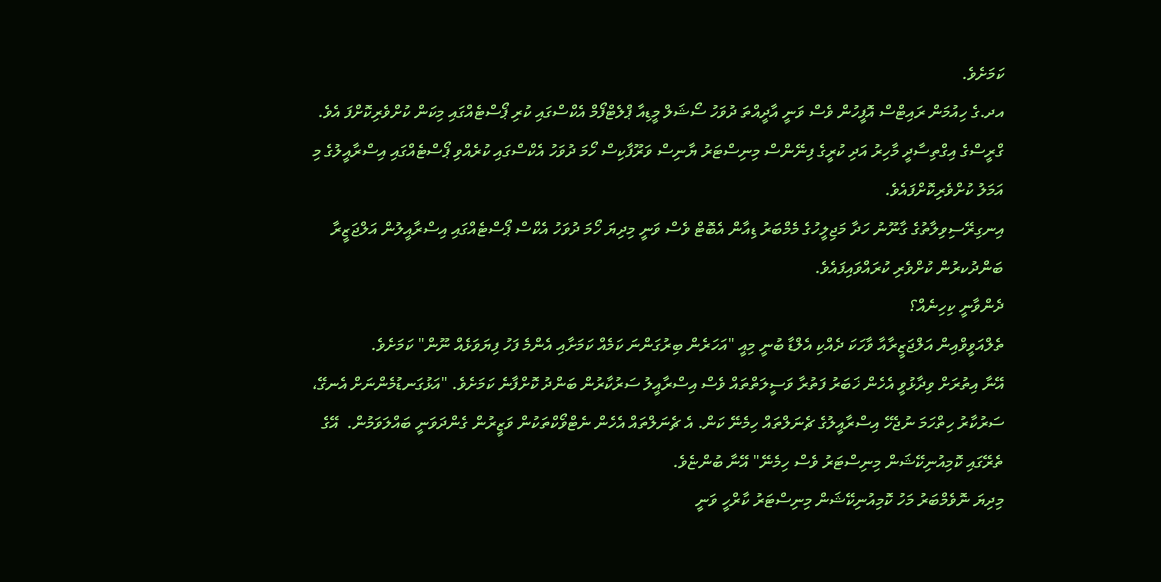ކަމަށެވެ.
އދ.ގެ ހިއުމަން ރައިޓްސް އޮފީހުން ވެސް ވަނީ އާދީއްތަ ދުވަހު ސޯޝަލް މީޑިއާ ޕްލެޓްފޯމް އެކްސްގައި ކުރި ޕޯސްޓެއްގައި މިކަން ކުށްވެރިކޮށްފަ އެވެ.
ގްރީސްގެ އިގްތިސާދީ މާހިރު އަދި ކުރީގެ ފިނޭންސް މިނިސްޓަރު ޔާނިސް ވަރޫފާކިސް ހޯމަ ދުވަހު އެކްސްގައި ކުރެއްވި ޕޯސްޓެއްގައި އިސްރާއީލުގެ މި އަމަލު ކުށްވެރިކޮށްފައެވެ.
އިނގިރޭސިވިލާތުގެ ގާނޫނު ހަދާ މަޖިލީހުގެ މެމްބަރު ޑިއާން އެބޮޓް ވެސް ވަނީ މިދިޔަ ހޯމަ ދުވަހު އެކްސް ޕޯސްޓެއްގައި އިސްރާއީލުން އަލްޖަޒީރާ ބަންދުކރުން ކުށްވެރި ކުރައްވައިފައެވެ.
ދެންވާނީ ކިހިނެއް؟
ތެލްއަވީވްއިން އަލްޖަޒީރާއާ ވާހަކަ ދެއްކި އެލްޑާ ބުނީ މިއީ "އަހަރެން ބިރުގަންނަ ކަމެއް ކަމަށާއި އެންމެ ފަހު ފިޔަވަޅެއް ނޫން" ކަމަށެވެ.
އޭނާ އިތުރަށް ވިދާޅުވީ އެހެން ޚަބަރު ފަތުރާ ވަސީލަތްތައް ވެސް އިސްރާއީލު ސަރުކާރުން ބަންދު ކޮށްފާނެ ކަމަށެވެ. "އަޅުގަނޑުމެންނަށް އެނގޭ، ސަރުކާރު ހިތްހަމަ ނުޖެހޭ އިސްރާއީލުގެ ޗެނަލްތައް ހިމެނޭ ކަން. އެ ޗެނަލްތައް އެހެން ނެޓްވޯކްތަކުން ވަޒީރުން ގެންދަވަނީ ބައްލަވަމުން.  އޭގެ ތެރޭގައި ކޮމިއުނިކޭޝަން މިނިސްޓަރު ވެސް ހިމެނޭ" އޭނާ ބުންޏެވެ.
މިދިޔަ ނޮވެމްބަރު މަހު ކޮމިއުނިކޭޝަން މިނިސްޓަރު ކާރްހީ ވަނީ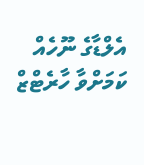އެލްޑާގެ ނޫހެއް ކަމަށްވާ ހާރެޓްޒް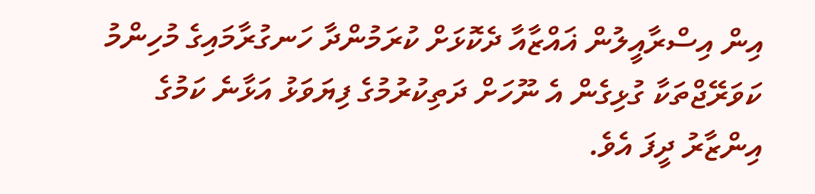އިން އިސްރާއީލުން ޣައްޒާއާ ދެކޮޅަށް ކުރަމުންދާ ހަނގުރާމައިގެ މުހިންމު ކަވަރޭޖްތަކާ ގުޅިގެން އެ ނޫހަށް ދަތިކުރުމުގެ ފިޔަވަޅު އަޅާނެ ކަމުގެ އިންޒާރު ދީފަ އެވެ.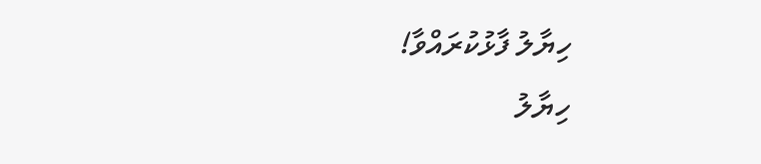ހިޔާލު ފާޅުކުރައްވާ!
ހިޔާލު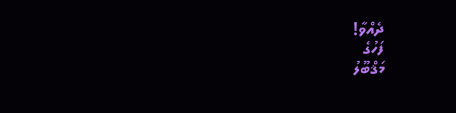ދެއްވާ!
ފަހުގެ
މަޤްބޫލު